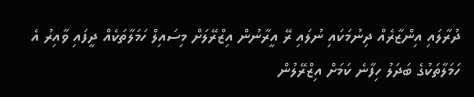ދުރާލައި އިންޒާރެއް ދިނުމަކައި ނުލައި ރޭ އީރާނުން އިޒްރޭލަށް މިސައިލް ހަމަލާތަކެއް ދީފައި ވާއިރު އެ ހަމަލާތަކުގެ ބަދަލު ހިފާނެ ކަމަށް އިޒްރޭލުން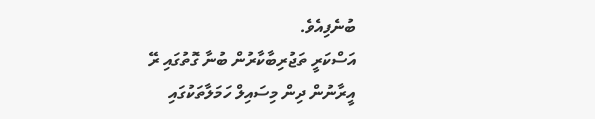ބުނެފިއެވެ.
އަސްކަރީ ތަޖުރިބާކާރުން ބުނާ ގޮތުގައި ރޭ އީރާނުން ދިން މިސައިލް ހަމަލާތަކުގައި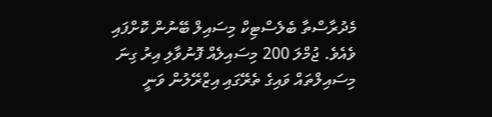މެދުރާސްތާ ބެލެސްޓިކް މިސައިލް ބޭނުން ކޮށްފައި ވެއެވެ. ޖުމްލަ 200 މިސައިލެއް ފޮނުވާލި އިރު ގިނަ މިސައިލްތައް ވައިގެ ތެރޭގައި އިޒްރޭލުން ވަނީ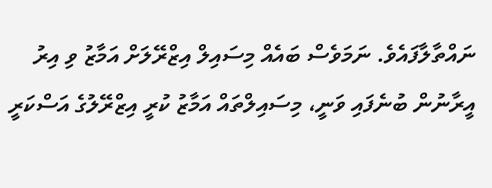ނައްތާލާފައެވެ. ނަމަވެސް ބައެއް މިސައިލް އިޒްރޭލަށް އަމާޒު ވި އިރު އީރާނުން ބުނެފައި ވަނީ، މިސައިލްތައް އަމާޒު ކުރީ އިޒްރޭލުގެ އަސްކަރީ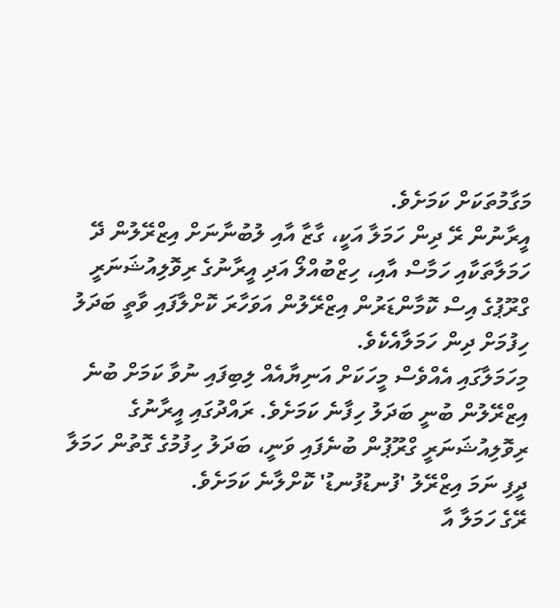މަގާމުތަކަށް ކަމަށެވެ.
އީރާނުން ރޭ ދިން ހަމަލާ އަކީ، ގާޒާ އާއި ލުބުނާނަށް އިޒްރޭލުން ދޭ ހަމަލާތަކާއި ހަމާސް އާއި، ހިޒްބުއްލޯ އަދި އީރާނުގެ ރިވޮލިއުޝަނަރީ ގްރޫޕުގެ އިސް ކޮމާންޑަރުން އިޒްރޭލުން އަވަހާރަ ކޮށްލާފައި ވާތީ ބަދަލު ހިފުމަށް ދިން ހަމަލާއެކެވެ.
މިހަމަލާގައި އެއްވެސް މީހަކަށް އަނިޔާއެއް ލިބިފައި ނުވާ ކަމަށް ބުނެ އިޒްރޭލުން ބުނީ ބަދަލު ހިފާނެ ކަމަށެވެ. ރައްދުގައި އީރާނުގެ ރިވޮލިއުޝަނަރީ ގްރޫޕުން ބުނެފައި ވަނީ، ބަދަލު ހިފުމުގެ ގޮތުން ހަމަލާ ދީފި ނަމަ އިޒްރޭލު 'ފުނޑުފުނޑު' ކޮށްލާނެ ކަމަށެވެ.
ރޭގެ ހަމަލާ އާ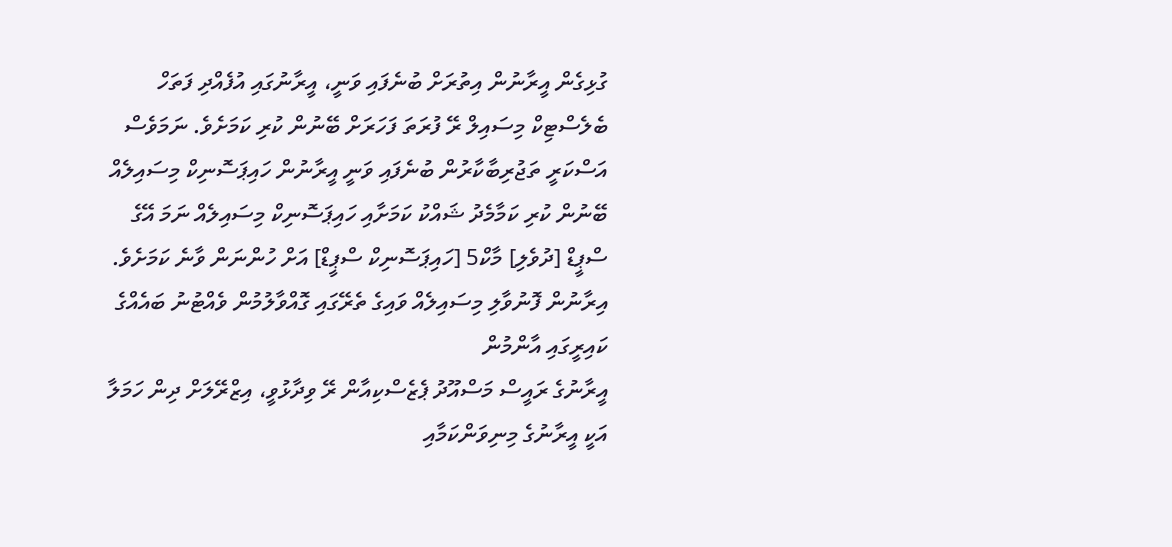ގުޅިގެން އީރާނުން އިތުރަށް ބުނެފައި ވަނީ، އީރާނުގައި އުފެއްދި ފަތަހް ބެލެސްޓިކް މިސައިލް ރޭ ފުރަތަ ފަހަރަށް ބޭނުން ކުރި ކަމަށެވެ. ނަމަވެސް އަސްކަރީ ތަޖުރިބާކާރުން ބުނެފައި ވަނީ އީރާނުން ހައިޕަސޮނިކް މިސައިލެއް ބޭނުން ކުރި ކަމާމެދު ޝައްކު ކަމަށާއި ހައިޕަސޮނިކް މިސައިލެއް ނަމަ އޭގެ ސްޕީޑް [ދުވެލި] މާކް5 [ހައިޕަސޮނިކް ސްޕީޑް] އަށް ހުންނަން ވާނެ ކަމަށެވެ.
އިރާނުން ފޮނުވާލި މިސައިލެއް ވައިގެ ތެރޭގައި ގޮއްވާލުމުން ވެއްޓުނު ބައެއްގެ ކައިރީގައި އާންމުން
އީރާނުގެ ރައީސް މަސްއޫދު ޕެޒެސްކިއާން ރޭ ވިދާޅުވީ، އިޒްރޭލަށް ދިން ހަމަލާ އަކީ އީރާނުގެ މިނިވަންކަމާއި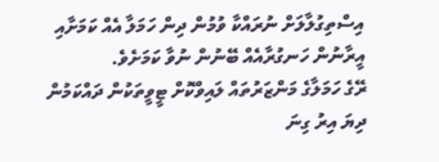އިސްތިގުލާލަށް ނުރައްކާ ވުމުން ދިން ހަމަލާ އެއް ކަމަށާއި އީރާނުން ހަނގުރާއެއް ބޭނުން ނުވާ ކަމަށެވެ.
ރޭގެ ހަމަލާގެ މަންޒަރުތައް ލައިވްކޮށް ޓީވީތަކުން ދައްކަމުން ދިޔަ އިރު ގިނަ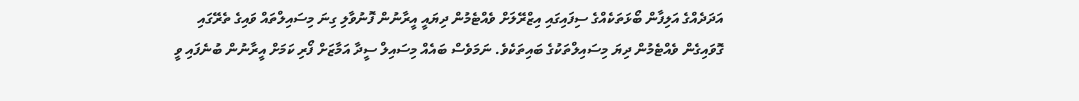އަދަދެއްގެ އަލިފާން ބޯޅަތަކެއްގެ ސިފައިގައި އިޒްރޭލަށް ވެއްޓެމުން ދިޔައީ އީރާނުން ފޮނުވާލި ގިނަ މިސައިލްތައް ވައިގެ ތެރޭގައި ގޮވައިގެން ވެއްޓެމުން ދިޔަ މިސައިލްތަކުގެ ބައިތަކެވެ. ނަމަވެސް ބައެއް މިސައިލް ސީދާ އަމާޒަށް ފޯރި ކަމަށް އީރާނުން ބުނެފައި ވީ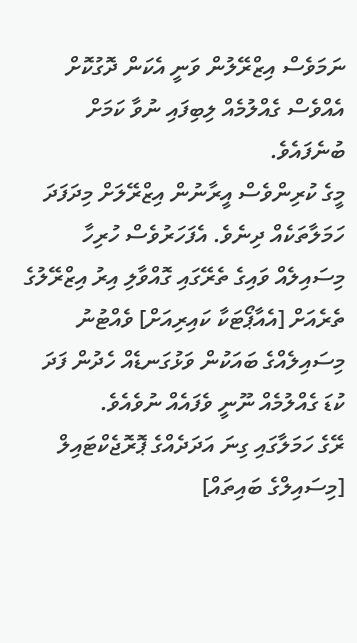ނަމަވެސް އިޒްރޭލުން ވަނީ އެކަން ދޮގުކޮށް އެއްވެސް ގެއްލުމެއް ލިބިފައި ނުވާ ކަމަށް ބުނެފައެވެ.
މީގެ ކުރިންވެސް އީރާނުން އިޒްރޭލަށް މިދަފަދަ ހަމަލާތަކެއް ދިނެވެ. އެފަހަރުވެސް ހުރިހާ މިސައިލެއް ވައިގެ ތެރޭގައި ގޮއްވާލި އިރު އިޒްރޭލުގެ ތެރެއަށް [އެއާޕޯޓަކާ ކައިރިއަށް] ވެއްޓުނު މިސައިލެއްގެ ބައަކުން ވަޅުގަނޑެއް ހެދުން ފަދަ ކުޑަ ގެއްލުމެއް ނޫނީ ވެފައެއް ނުވެއެވެ.
ރޭގެ ހަމަލާގައި ގިނަ އަދަދެއްގެ ޕޮރޮޖެކްޓައިލް [މިސައިލްގެ ބައިތައް]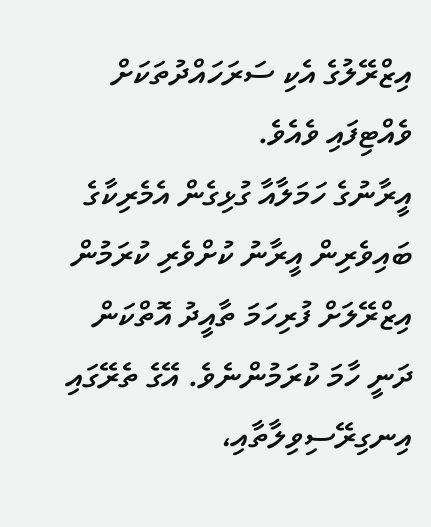އިޒްރޭލުގެ އެކި ސަރަހައްދުތަކަށް ވެއްޓިފައި ވެއެވެ.
އީރާނުގެ ހަމަލާއާ ގުޅިގެން އެމެރިކާގެ ބައިވެރިން އީރާނު ކުށްވެރި ކުރަމުން އިޒްރޭލަށް ފުރިހަމަ ތާއީދު އޮތްކަން ދަނީ ހާމަ ކުރަމުންނެވެ. އޭގެ ތެރޭގައި އިނގިރޭސިވިލާތާއި،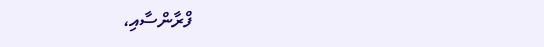ފްރާންސާއި،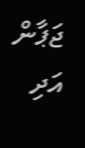ޖަޕާން އަދި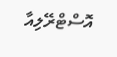އޮސްޓްރޭލިއާ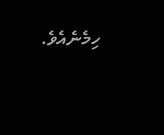ހިމެނެއެވެ.